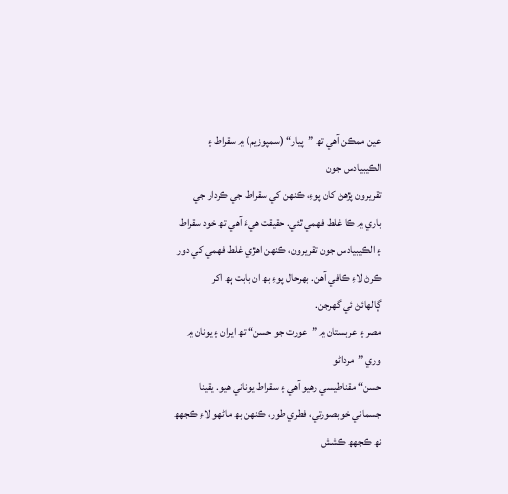عين ممڪن آھي تھ ”پيار“ (سمپوزيم) ۾ سقراط ۽ الڪيبيادس جون
تقريرون پڙھڻ کان پوءِ، ڪنھن کي سقراط جي ڪردار جي
باري ۾ ڪا غلط فھمي ٿئي. حقيقت ھيءَ آھي تھ خود سقراط
۽ الڪيبيادس جون تقريرون، ڪنھن اھڙي غلط فھمي کي دور
ڪرڻ لاءِ ڪافي آھن. بھرحال پوءِ بھ ان بابت ٻھ اکر
ڳالھائڻ ئي گھرجن.
مصر ۽ عربستان ۾ ”عورت جو حسن“ تھ ايران ۽ يونان ۾ وري ”مرداڻو
حسن“ مقناطيسي رھيو آھي ۽ سقراط يوناني ھيو. يقينا
جسماني خوبصورتي، فطري طور، ڪنھن بھ ماڻھو لاءِ ڪجھھ
نھ ڪجھھ ڪشش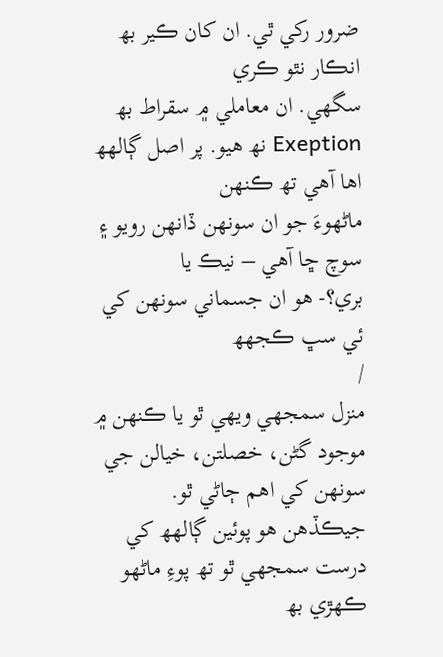ضرور رکي ٿي. ان کان ڪير بھ انڪار نٿو ڪري
سگھي. ان معاملي ۾ سقراط بھ
Exeption نھ ھيو. پر اصل ڳالھھ اھا آھي تھ ڪنھن
ماڻھوءَ جو ان سونھن ڏانھن رويو ۽ سوچ ڇا آھي – نيڪ يا
بري؟- ھو ان جسماني سونھن کي ئي سڀ ڪجھھ
/
منزل سمجھي ويھي ٿو يا ڪنھن ۾
موجود گڻن، خصلتن، خيالن جي سونھن کي اھم ڄاڻي ٿو.
جيڪڏھن ھو پوئين ڳالھھ کي درست سمجھي ٿو تھ پوءِ ماڻھو
ڪھڙي بھ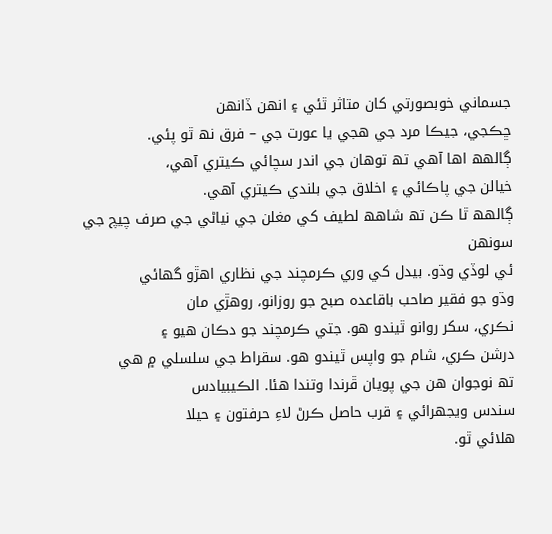جسماني خوبصورتي کان متاثر ٿئي ۽ انھن ڏانھن
ڇڪجي، جيڪا مرد جي ھجي يا عورت جي – فرق نھ ٿو پئي.
ڳالھھ اھا آھي تھ توھان جي اندر سچائي ڪيتري آھي،
خيالن جي پاڪائي ۽ اخلاق جي بلندي ڪيتري آھي.
ڳالھھ ٿا ڪن تھ شاھھ لطيف کي مغلن جي نياڻي جي صرف چيچ جي سونھن
ئي لوڏي وڌو. بيدل کي وري ڪرمچند جي نظاري اھڙو گھائي
وڌو جو فقير صاحب باقاعده صبح جو روزانو، روھڙي مان
نڪري، سکر روانو ٿيندو ھو. جتي ڪرمچند جو دڪان ھيو ۽
درشن ڪري، شام جو واپس ٿيندو ھو. سقراط جي سلسلي ۾ ھي
تھ نوجوان ھن جي پويان ڦرندا وتندا ھئا. الڪيبيادس
سندس ويجھرائي ۽ قرب حاصل ڪرڻ لاءِ حرفتون ۽ حيلا
ھلائي ٿو.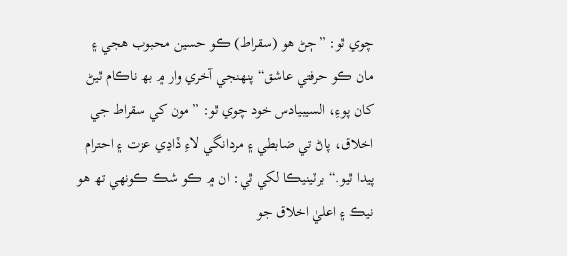چوي ٿو: ”ڄڻ ھو (سقراط) ڪو حسين محبوب ھجي ۽
مان ڪو حرفتي عاشق“ پنھنجي آخري وار ۾ بھ ناڪام ٿيڻ
کان پوءِ، السيبيادس خود چوي ٿو: ”مون کي سقراط جي
اخلاق، پاڻ تي ضابطي ۽ مردانگي لاءِ ڏاڍي عزت ۽ احترام
پيدا ٿيو.“ برٽينيڪا لکي ٿي: ان ۾ ڪو شڪ ڪونھي تھ ھو
نيڪ ۽ اعليٰ اخلاق جو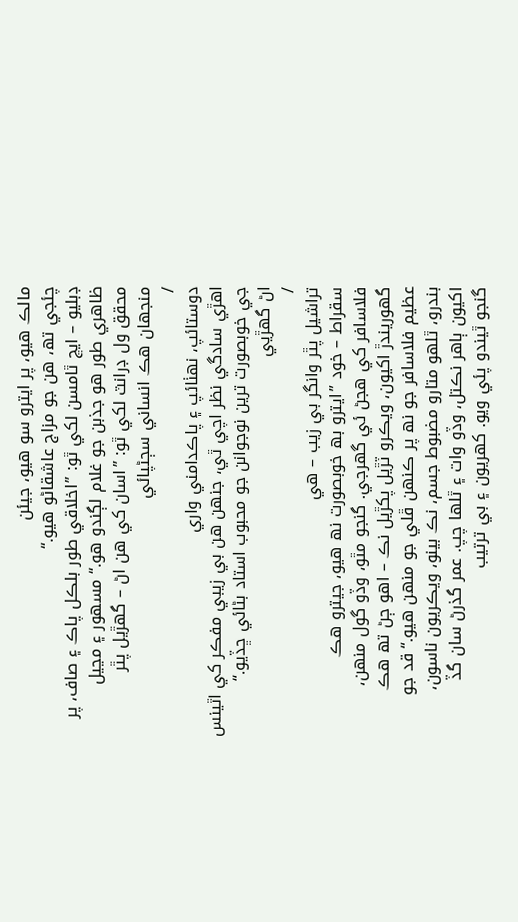مالڪ ھيو، پر ايترو سو ھيو، جيئن
چئجي تھ، ھن جو مزاج عاشقاڻو ھيو.“
ڊبليو – ايڇ ٿامسن لکي ٿو: ”اخلاقي طور بلڪل پاڪ ۽ صاف، پر
ظاھري طور ھو جذبن جو غلام لڳندو ھو.“ مسھور ۽ مڃيل
محقق ول ڊرانٽ لکي ٿو: ”اسان کي ھن اڻ – گھڙيل پٿر
منجھان ھڪ انساني سڄڻپائي
/
دوستائپ، نھٺائپ ۽ پاڪدامني واري
اھڙي سادگي نظر اچي ٿي، جنھن ھن بي زيبي مفڪر کي اٿينس
جي خوبصورت ترين نوجوانن جو محبوب استاد بڻائي ڇڏيو.“
اڻ گھڙيي
/
تراشيل پٿر وانگر بي زيب – ھي
سقراط – خود ”ايترو بھ خوبصورت نھ ھيو، جيترو ھڪ
فلاسافر کي ھجڻ ئي گھرجي. گنجو مٿو، وڏو گول منھن،
گھوريندڙ اکيون، ويڪرو ٽڙيل پکڙيل نڪ – اھو ڄڻ تھ ھڪ
عظيم فلاسافر جو نھ پر ڪنھن ڦلي جو منھن ھيو.“ قد جو
بندرو، ٿلھو متارو مضبوط جسم، نڪ بينو، ويڪريون ناسون،
اکيون ٻاھر نڪتل، وڏو وات ۽ ٿلھا چپ. عمر گذرڻ سان گڏ
گنجو ٿيندو پئي ويو. کھريون ۽ بي ترتيب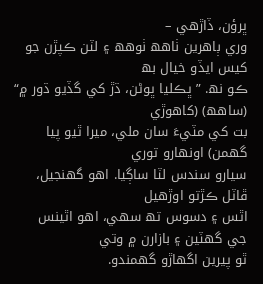ڀرؤن، ڏاڙھي –
وري ٻاھرين ٺاھھ ٺوھھ ۽ لٽن ڪپڙن جو کيس ايڏو خيال بھ
ڪو نھ. ”ڀڪليا ڀوڻن، ڌڙ کي گڏيو ڌور ۾“ (ساھھ) (کاھوڙي
بت کي مٽيءَ سان ملي، ميرا ٿيو پيا گھمن) اونھارو توري
سيارو سندس لٽا ساڳيا. اھو گھنجيل، ڦاٽل ڪڙتو اوڙھيل
اٿس ۽ دسوس تھ سھي، اھو اٿينس جي گھٽين ۽ بازارن ۾ وتي
ٿو پيرين اگھاڙو گھمندو.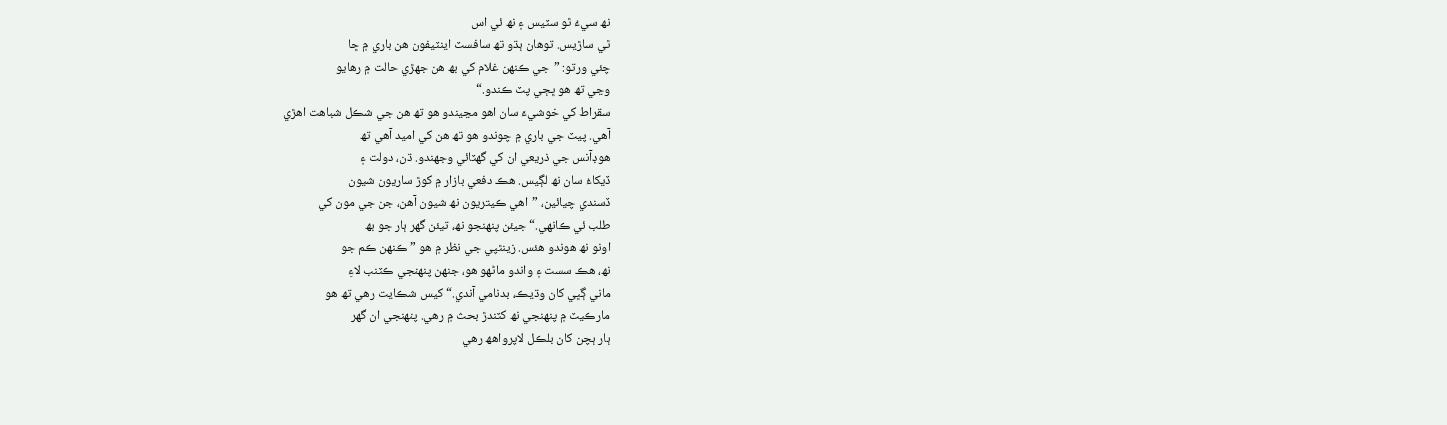نھ سيءُ ٿو سٽيس ۽ نھ ئي اس
ٿي ساڙيس. توھان ٻڌو تھ سافسٽ اينٽيفون ھن باري ۾ ڇا
چئي ورتو: ”جي ڪنھن غلام کي بھ ھن جھڙي حالت ۾ رھايو
وڃي تھ ھو ڀڄي پٽ ڪندو.“
سقراط کي خوشيءَ سان اھو مڃيندو ھو تھ ھن جي شڪل شباھت اھڙي
آھي. پيٽ جي باري ۾ چوندو ھو تھ ھن کي اميد آھي تھ
ھوڊآنس جي ذريعي ان کي گھٽائي وجھندو. ڌن، دولت ۽
ڏيکاءُ سان نھ لڳيس. ھڪ دفعي بازار ۾ کوڙ ساريون شيون
ڏسندي چيائين، ”اھي ڪيتريون نھ شيون آھن، جن جي مون کي
طلب ئي ڪانھي.“ جيئن پنھنجو نھ، تيئن گھر ٻار جو بھ
اونو نھ ھوندو ھئس. زينٿپي جي نظر ۾ ھو ”ڪنھن ڪم جو
نھ، ھڪ سست ۽ واندو ماڻھو ھو، جنھن پنھنجي ڪٽنب لاءِ
ماني ڳڀي کان وڌيڪ، بدنامي آندي.“ کيس شڪايت رھي تھ ھو
مارڪيٽ ۾ پنھنجي نھ کٽندڙ بحث ۾ رھي. پنھنجي ان گھر
ٻار ٻچن کان بلڪل لاپرواھھ رھي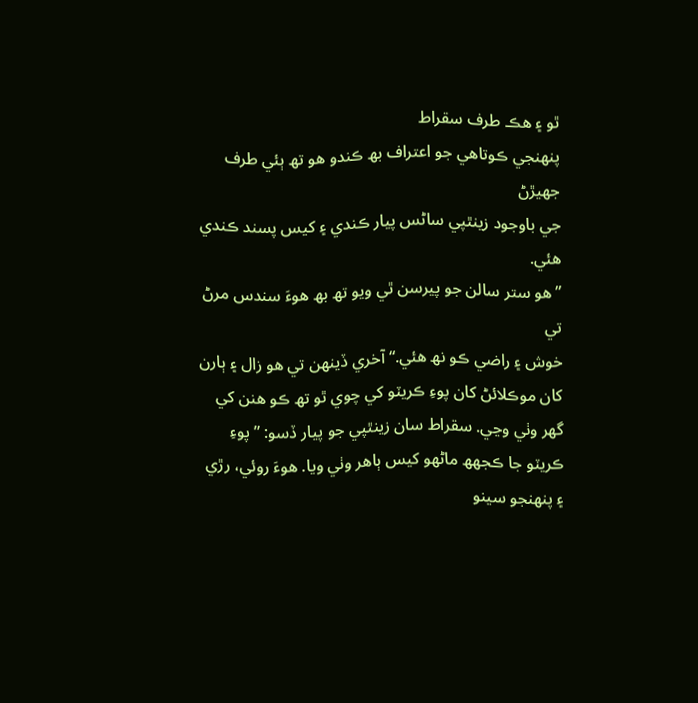ٿو ۽ ھڪ طرف سقراط
پنھنجي ڪوتاھي جو اعتراف بھ ڪندو ھو تھ ٻئي طرف جھيڙڻ
جي باوجود زينٿپي ساڻس پيار ڪندي ۽ کيس پسند ڪندي ھئي.
”ھو ستر سالن جو پيرسن ٿي ويو تھ بھ ھوءَ سندس مرڻ تي
خوش ۽ راضي ڪو نھ ھئي.“ آخري ڏينھن تي ھو زال ۽ ٻارن
کان موڪلائڻ کان پوءِ ڪريٽو کي چوي ٿو تھ ڪو ھنن کي
گھر وٺي وڃي. سقراط سان زينٿپي جو پيار ڏسو: ”پوءِ
ڪريٽو جا ڪجھھ ماڻھو کيس ٻاھر وٺي ويا. ھوءَ روئي، رڙي
۽ پنھنجو سينو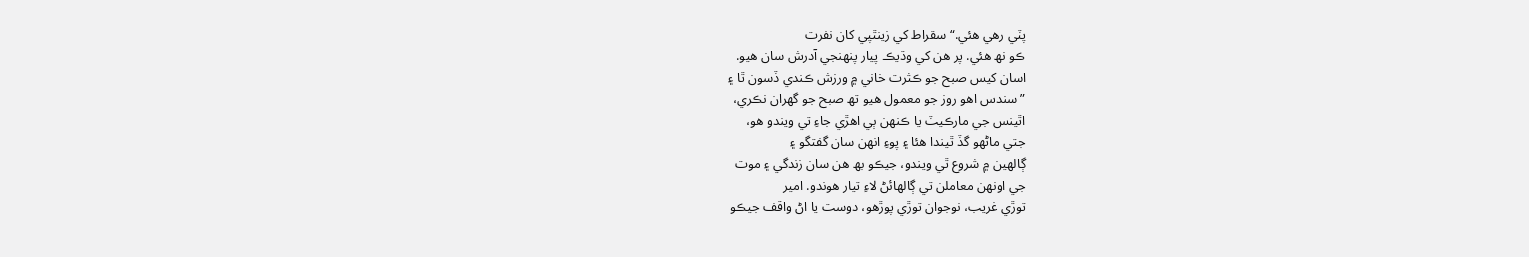پٽي رھي ھئي.“ سقراط کي زينٿپي کان نفرت
ڪو نھ ھئي. پر ھن کي وڌيڪ پيار پنھنجي آدرش سان ھيو.
اسان کيس صبح جو ڪثرت خاني ۾ ورزش ڪندي ڏسون ٿا ۽
”سندس اھو روز جو معمول ھيو تھ صبح جو گھران نڪري،
اٿينس جي مارڪيٽ يا ڪنھن ٻي اھڙي جاءِ تي ويندو ھو،
جتي ماڻھو گڏ ٿيندا ھئا ۽ پوءِ انھن سان گفتگو ۽
ڳالھين ۾ شروع ٿي ويندو، جيڪو بھ ھن سان زندگي ۽ موت
جي اونھن معاملن تي ڳالھائڻ لاءِ تيار ھوندو. امير
توڙي غريب، نوجوان توڙي پوڙھو، دوست يا اڻ واقف جيڪو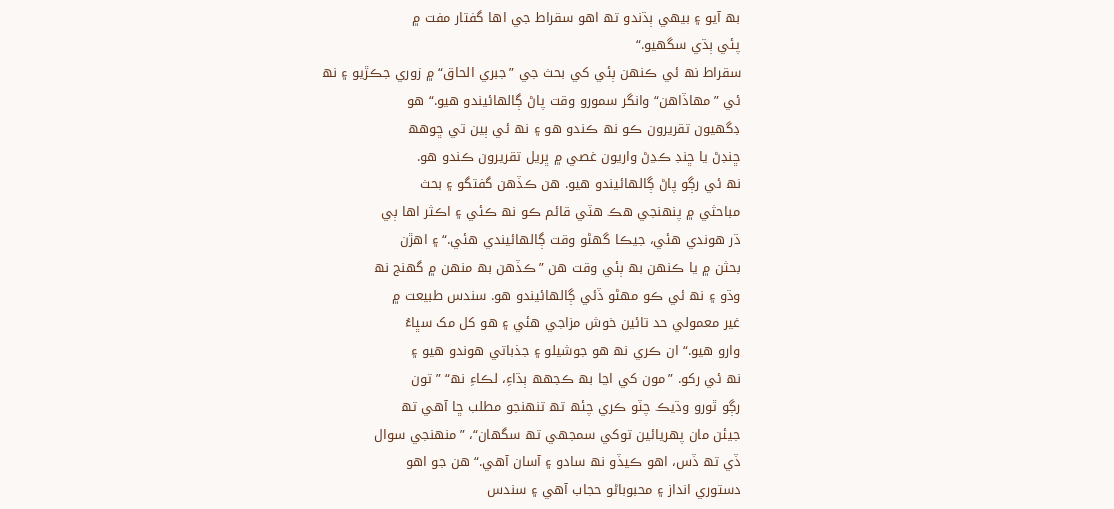بھ آيو ۽ بيھي ٻڌندو تھ اھو سقراط جي اھا گفتار مفت ۾
پئي ٻڌي سگھيو.“
سقراط نھ ئي ڪنھن ٻئي کي بحث جي ”جبري الحاق“ ۾ زوري جڪڙيو ۽ نھ
ئي ”مھاڏاھن“ وانگر سمورو وقت پاڻ ڳالھائيندو ھيو.“ ھو
ڊگھيون تقريرون ڪو نھ ڪندو ھو ۽ نھ ئي ٻين تي ڇوھھ
ڇنڊڻ يا ڇنڊ ڪڍڻ واريون غصي ۾ ڀريل تقريرون ڪندو ھو.
نھ ئي رڳو پاڻ ڳالھائيندو ھيو. ھن ڪڏھن گفتگو ۽ بحث
مباحثي ۾ پنھنجي ھڪ ھٽي قائم ڪو نھ ڪئي ۽ اڪثر اھا ٻي
ڌر ھوندي ھئي، جيڪا گھڻو وقت ڳالھائيندي ھئي.“ ۽ اھڙن
بحثن ۾ يا ڪنھن بھ ٻئي وقت ھن ”ڪڏھن بھ منھن ۾ گھنج نھ
وڌو ۽ نھ ئي ڪو مھڻو ڏئي ڳالھائيندو ھو. سندس طبيعت ۾
غير معمولي حد تائين خوش مزاجي ھئي ۽ ھو کل مک سڀاءُ
وارو ھيو.“ ان ڪري نھ ھو جوشيلو ۽ جذباتي ھوندو ھيو ۽
نھ ئي رکو. ”مون کي اڃا بھ ڪجھھ ٻڌاءِ، لڪاءِ نھ“ ”تون
رڳو ٿورو وڌيڪ چٽو ڪري چئھ تھ تنھنجو مطلب ڇا آھي تھ
جيئن مان پھريائين توکي سمجھي تھ سگھان“، ”منھنجي سوال
ڏي تھ ڏس، اھو ڪيڏو نھ سادو ۽ آسان آھي.“ ھن جو اھو
دستوري انداز ۽ محبوباڻو حجاب آھي ۽ سندس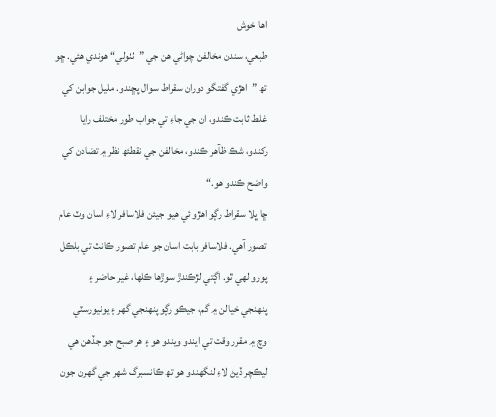اھا خوش
طبعي، سندن مخالفن چواڻي ھن جي ”ٺٺولي“ ھوندي ھئي. ڇو
تھ ”اھڙي گفتگو دوران سقراط سوال پڇندو. مليل جوابن کي
غلط ثابت ڪندو، ان جي جاءِ تي جواب طور مختلف رايا
رکندو، شڪ ظآھر ڪندو، مخالفن جي نقطئھ نظر ۾ تضادن کي
واضح ڪندو ھو.“
ڇا ڀلا سقراط رڳو اھڙو ئي ھيو جيئن فلاسافر لاءِ اسان وٽ عام
تصور آھي. فلاسافر بابت اسان جو عام تصور ڪانٽ تي بلڪل
پورو لھي ٿو. اڳتي لڙڪندڙ سوڙھا ڪلھا، غير حاضر ۽
پنھنجي خيالن ۾ گم، جيڪو رڳو پنھنجي گھر ۽ يونيورسٽي
وچ ۾ مقرر وقت تي ايندو ويندو ھو ۽ ھر صبح جو جڏھن ھي
ليڪچر ڏيڻ لاءِ لنگھندو ھو تھ ڪانسبرگ شھر جي گھرن جون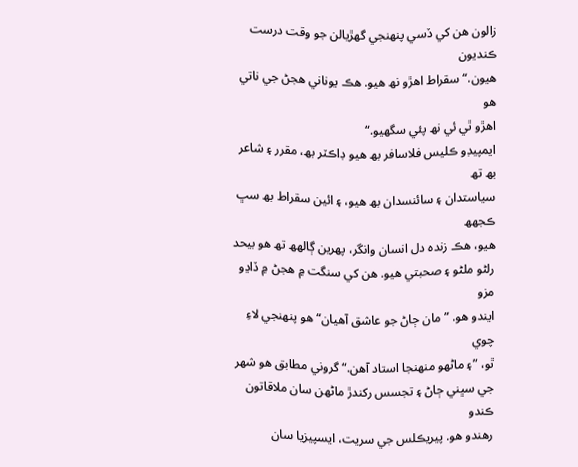زالون ھن کي ڏسي پنھنجي گھڙيالن جو وقت درست ڪنديون
ھيون.“ سقراط اھڙو نھ ھيو. ھڪ يوناني ھجڻ جي ناتي ھو
اھڙو ٿي ئي نھ پئي سگھيو.“
ايمپيڊو ڪليس فلاسافر بھ ھيو ڊاڪٽر بھ، مقرر ۽ شاعر بھ تھ
سياستدان ۽ سائنسدان بھ ھيو، ۽ ائين سقراط بھ سڀ ڪجھھ
ھيو، ھڪ زنده دل انسان وانگر، پھرين ڳالھھ تھ ھو بيحد
رلڻو ملڻو ۽ صحبتي ھيو. ھن کي سنگت ۾ ھجڻ ۾ ڏاڍو مزو
ايندو ھو. ”مان ڄاڻ جو عاشق آھيان“ ھو پنھنجي لاءِ چوي
ٿو، ”۽ ماڻھو منھنجا استاد آھن.“ گروني مطابق ھو شھر
جي سڀني ڄاڻ ۽ تجسس رکندڙ ماڻھن سان ملاقاتون ڪندو
رھندو ھو. پيريڪلس جي سريت، ايسپيزيا سان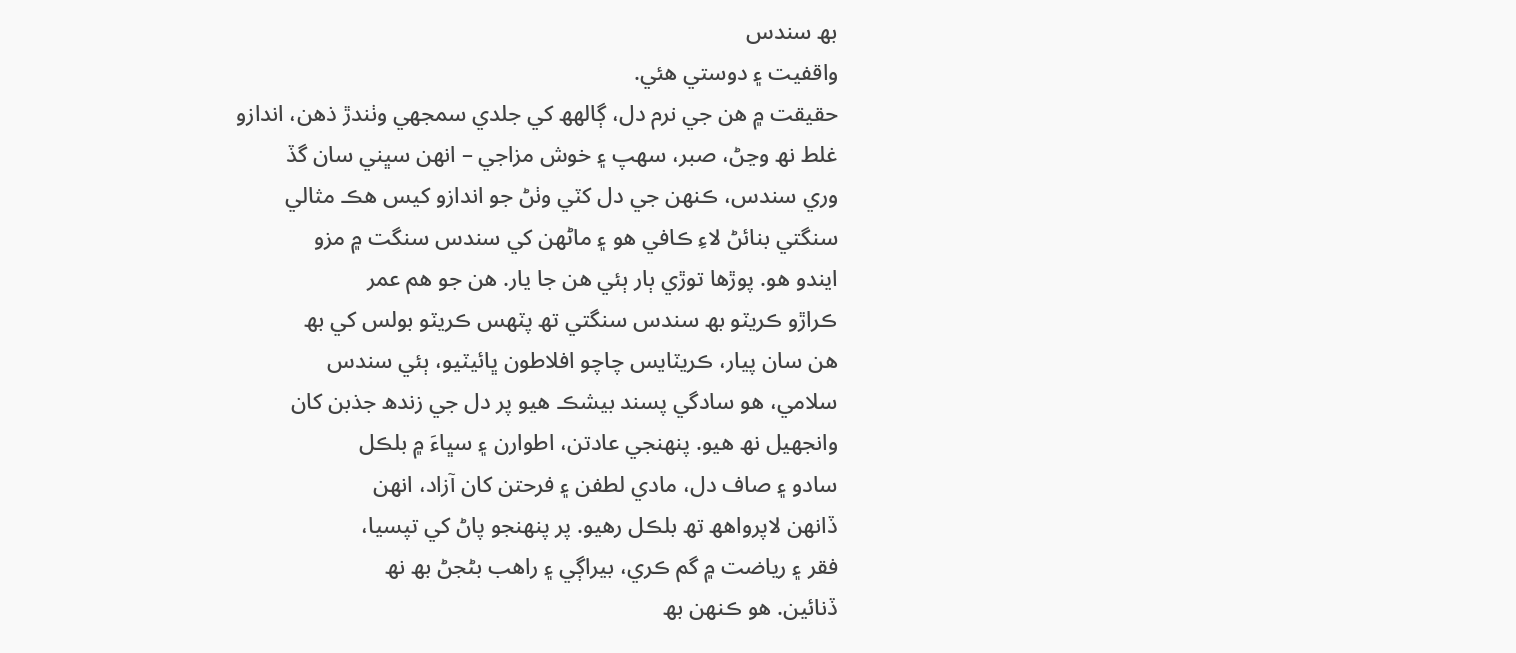بھ سندس
واقفيت ۽ دوستي ھئي.
حقيقت ۾ ھن جي نرم دل، ڳالھھ کي جلدي سمجھي وٺندڙ ذھن، اندازو
غلط نھ وڃڻ، صبر، سھپ ۽ خوش مزاجي – انھن سڀني سان گڏ
وري سندس، ڪنھن جي دل کٽي وٺڻ جو اندازو کيس ھڪ مثالي
سنگتي بنائڻ لاءِ ڪافي ھو ۽ ماڻھن کي سندس سنگت ۾ مزو
ايندو ھو. پوڙھا توڙي ٻار ٻئي ھن جا يار. ھن جو ھم عمر
ڪراڙو ڪريٽو بھ سندس سنگتي تھ پٽھس ڪريٽو بولس کي بھ
ھن سان پيار، ڪريٽايس چاچو افلاطون ڀائيٽيو، ٻئي سندس
سلامي، ھو سادگي پسند بيشڪ ھيو پر دل جي زندھ جذبن کان
وانجھيل نھ ھيو. پنھنجي عادتن، اطوارن ۽ سڀاءَ ۾ بلڪل
سادو ۽ صاف دل، مادي لطفن ۽ فرحتن کان آزاد، انھن
ڏانھن لاپرواھھ تھ بلڪل رھيو. پر پنھنجو پاڻ کي تپسيا،
فقر ۽ رياضت ۾ گم ڪري، بيراڳي ۽ راھب بڻجڻ بھ نھ
ڏنائين. ھو ڪنھن بھ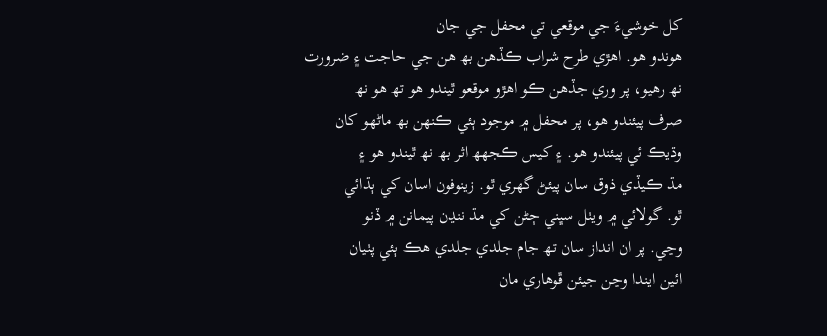کل خوشيءَ جي موقعي تي محفل جي جان
ھوندو ھو. اھڙي طرح شراب ڪڏھن بھ ھن جي حاجت ۽ ضرورت
نھ رھيو، پر وري جڏھن ڪو اھڙو موقعو ٿيندو ھو تھ ھو نھ
صرف پيئندو ھو، پر محفل ۾ موجود ٻئي ڪنھن بھ ماڻھو کان
وڌيڪ ئي پيئندو ھو. ۽ کيس ڪجھھ اثر بھ نھ ٿيندو ھو ۽
مڌ ڪيڏي ذوق سان پيئڻ گھري ٿو. زينوفون اسان کي ٻڌائي
ٿو. گولائي ۾ ويٺل سڀني ڄڻن کي مڌ ننڍن پيمانن ۾ ڏنو
وڃي. پر ان انداز سان تھ جام جلدي جلدي ھڪ ٻئي پٺيان
ائين ايندا وڃن جيئن ڦوھاري مان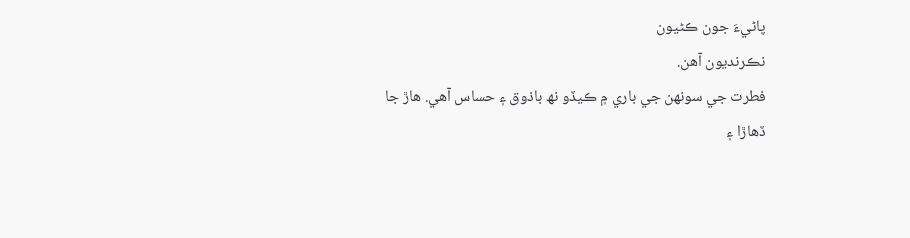پاڻيءَ جون ڪڻيون
نڪرنديون آھن.
فطرت جي سونھن جي باري ۾ ڪيڏو نھ باذوق ۽ حساس آھي. ھاڙ جا
ڏھاڙا ۽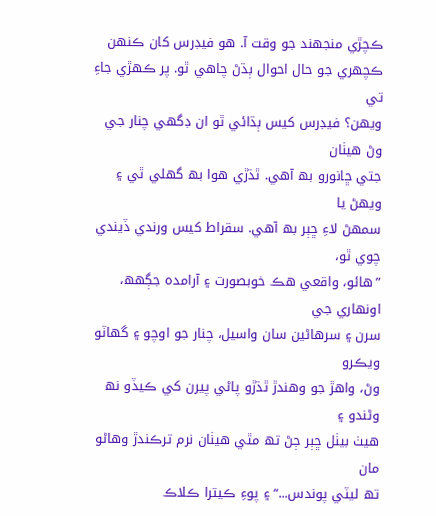ڪچڙي منجھند جو وقت آ. ھو فيڊرس کان ڪنھن
ڪچھري جو حال احوال ٻڌڻ چاھي ٿو. پر ڪھڙي جاءِ تي
ويھن؟ فيڊرس کيس ٻڌائي ٿو ان ڊگھي چنار جي وڻ ھيٺان
جتي ڇانورو بھ آھي. ٿڌڙي ھوا بھ گھلي ٿي ۽ ويھڻ يا
سمھڻ لاءِ ڇٻر بھ آھي. سقراط کيس ورندي ڏيندي چوي ٿو،
”ھائو، واقعي ھڪ خوبصورت ۽ آرامده جڳھھ، اونھاري جي
سرن ۽ سرھاڻين سان واسيل، چنار جو اوچو ۽ گھاٽو ويڪرو
وڻ، واھڙ جو وھندڙ ٿڌڙو پاڻي پيرن کي ڪيڏو نھ وڻندو ۽
ھيٺ بيٺل ڇٻر ڄڻ تھ مٿي ھيٺان نرم ترڪندڙ وھاڻو مان
تھ ليٽي پوندس...“ ۽ پوءِ ڪيترا ڪلاڪ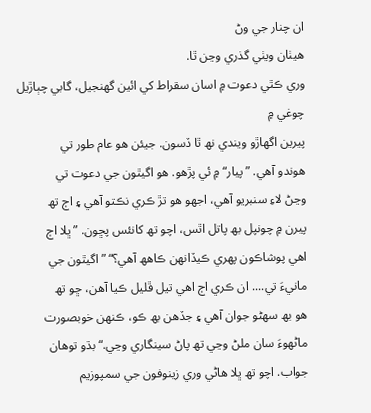ان چنار جي وڻ
ھيٺان ويٺي گذري وڃن ٿا.
وري ڪٿي دعوت ۾ اسان سقراط کي ائين گھنجيل، گابي چٻاڙيل چوغي ۾
پيرين اگھاڙو ويندي نھ ٿا ڏسون. جيئن ھو عام طور تي
ھوندو آھي. ”پيار“ ۾ ئي پڙھو. ھو اگيٿون جي دعوت تي
وڃڻ لاءِ سنبريو آھي، اجھو ھو تڙ ڪري نڪتو آھي ۽ اڄ تھ
پيرن ۾ چونپل بھ پاتل اٿس، اچو تھ کانئس پڇون. ”ڀلا اڄ
اھي پوشاڪون پھري ڪيڏانھن ڪاھھ آھي؟“ ”اگيٿون جي
مانيءَ تي.... ان ڪري اڄ اھي تيل ڦليل ڪيا آھن، ڇو تھ
ھو بھ سھڻو جوان آھي ۽ جڏھن بھ ڪو، ڪنھن خوبصورت
ماڻھوءَ سان ملڻ وڃي تھ پاڻ سينگاري وڃي.“ بڌو توھان
جواب. اچو تھ ڀلا ھاڻي وري زينوفون جي سمپوزيم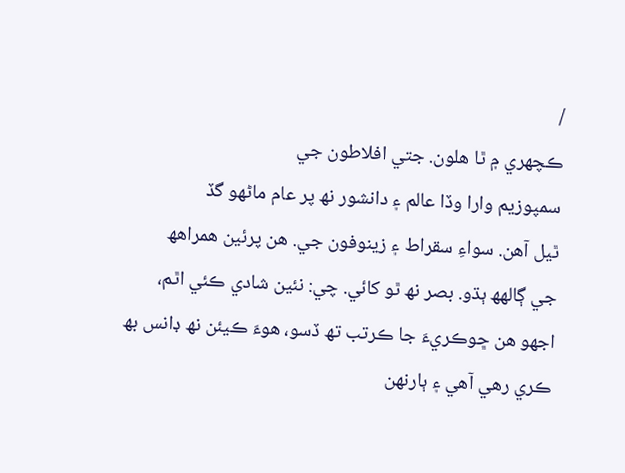/
ڪچھري ۾ ٿا ھلون. جتي افلاطون جي
سمپوزيم وارا وڏا عالم ۽ دانشور نھ پر عام ماڻھو گڏ
ٿيل آھن. سواءِ سقراط ۽ زينوفون جي. ھن پرئين ھمراھھ
جي ڳالھھ ٻڌو. بصر نھ ٿو کائي. چي: نئين شادي ڪئي اٿم،
اجھو ھن ڇوڪريءَ جا ڪرتب تھ ڏسو، ھوءَ ڪيئن نھ ڊانس بھ
ڪري رھي آھي ۽ ٻارنھن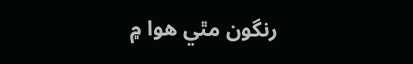رنگون مٿي ھوا ۾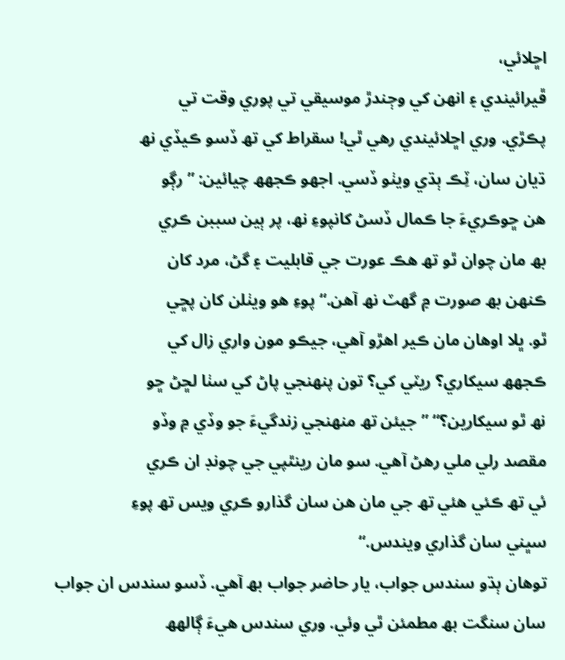اڇلائي،
ڦيرائيندي ۽ انھن کي وڄندڙ موسيقي تي پوري وقت تي
پڪڙي. وري اڇلائيندي رھي ٿي! سقراط کي تھ ڏسو ڪيڏي نھ
ڌيان سان، ٽِڪ ٻڌي ويٺو ڏسي. اجھو ڪجھھ چيائين: ”رڳو
ھن ڇوڪريءَ جا ڪمال ڏسڻ کانپوءِ نھ، پر ٻين سببن ڪري
بھ مان چوان ٿو تھ ھڪ عورت جي قابليت ۽ گڻ، مرد کان
ڪنھن بھ صورت ۾ گھٽ نھ آھن.“ پوءِ ھو ويٺلن کان پڇي
ٿو. ڀلا اوھان مان ڪير اھڙو آھي، جيڪو مون واري زال کي
ڪجھھ سيکاري؟ ريٽي کي؟ تون پنھنجي پاڻ کي سٺا لڇڻ ڇو
نھ ٿو سيکارين؟“ ”جيئن تھ منھنجي زندگيءَ جو وڏي ۾ وڏو
مقصد رلي ملي رھڻ آھي. سو مان رينٿپي جي چونڊ ان ڪري
ئي تھ ڪئي ھئي تھ جي مان ھن سان گذارو ڪري ويس تھ پوءِ
سڀني سان گذاري ويندس.“
توھان ٻڌو سندس جواب، يار حاضر جواب بھ آھي. ڏسو سندس ان جواب
سان سنگت بھ مطمئن ٿي وئي. وري سندس ھيءَ ڳالھھ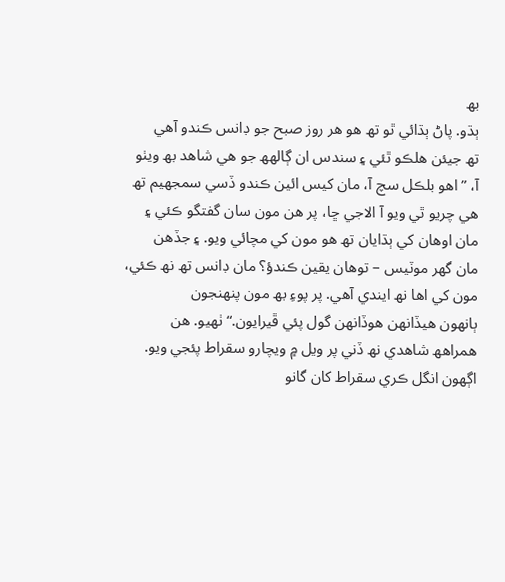بھ
ٻڌو. پاڻ ٻڌائي ٿو تھ ھو ھر روز صبح جو ڊانس ڪندو آھي
تھ جيئن ھلڪو ٿئي ۽ سندس ان ڳالھھ جو ھي شاھد بھ ويٺو
آ، ”اھو بلڪل سچ آ، مان کيس ائين ڪندو ڏسي سمجھيم تھ
ھي چريو ٿي ويو آ الاجي ڇا، پر ھن مون سان گفتگو ڪئي ۽
مان اوھان کي ٻڌايان تھ ھو مون کي مچائي ويو. ۽ جڏھن
مان گھر موٽيس – توھان يقين ڪندؤ؟ مان ڊانس تھ نھ ڪئي،
مون کي اھا نھ ايندي آھي. پر پوءِ بھ مون پنھنجون
ٻانھون ھيڏانھن ھوڏانھن گول پئي ڦيرايون.“ ٺھيو. ھن
ھمراھھ شاھدي نھ ڏني پر ويل ۾ ويچارو سقراط پئجي ويو.
اڳھون انگل ڪري سقراط کان گانو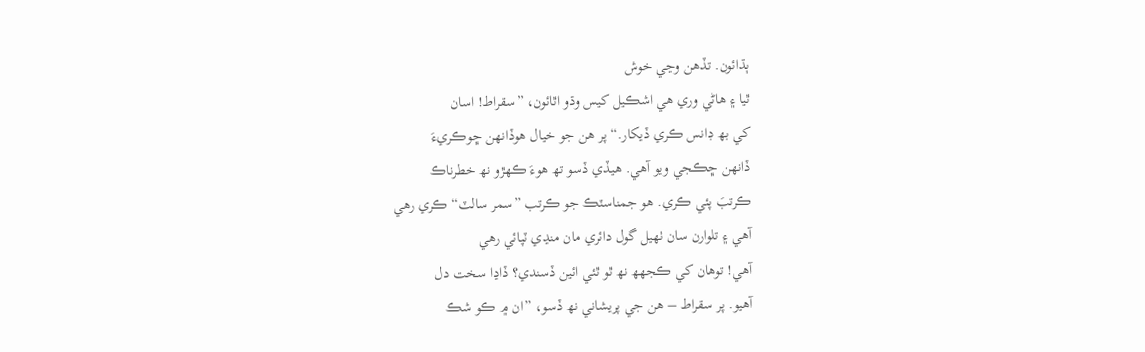ٻڌائون. تڏھن وڃي خوش
ٿيا ۽ ھاڻي وري ھي اشڪيل کيس وڌو اٿائون، ”سقراط! اسان
کي بھ ڊانس ڪري ڏيکار.“ پر ھن جو خيال ھوڏانھن ڇوڪريءَ
ڏانھن ڇڪجي ويو آھي. ھيڏي ڏسو تھ ھوءَ ڪھڙو نھ خطرناڪ
ڪرتبَ پئي ڪري. ھو جمناسٽڪ جو ڪرتب ”سمر سالٽ“ ڪري رھي
آھي ۽ تلوارن سان ٺھيل گول دائري مان منڍي ٽپائي رھي
آھي! توھان کي ڪجھھ نھ ٿو ٿئي ائين ڏسندي؟ ڏاڍا سخت دل
آھيو. پر سقراط – ھن جي پريشاني نھ ڏسو، ”ان ۾ ڪو شڪ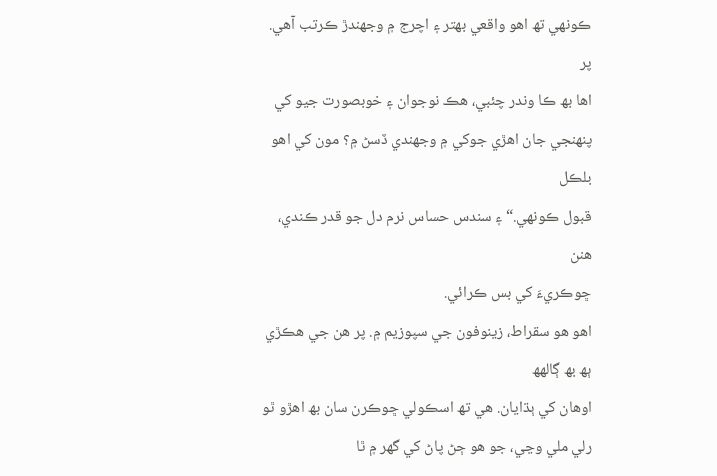ڪونھي تھ اھو واقعي بھتر ۽ اچرج ۾ وجھندڙ ڪرتب آھي. پر
اھا بھ ڪا وندر چئبي، ھڪ نوجوان ۽ خوبصورت جيو کي
پنھنجي جان اھڙي جوکي ۾ وجھندي ڏسڻ ۾؟ مون کي اھو بلڪل
قبول ڪونھي.“ ۽ سندس حساس نرم دل جو قدر ڪندي، ھنن
ڇوڪريءَ کي بس ڪرائي.
اھو ھو سقراط، زينوفون جي سپوزيم ۾. پر ھن جي ھڪڙي ٻھ بھ ڳالھھ
اوھان کي ٻڌايان. ھي تھ اسڪولي ڇوڪرن سان بھ اھڙو ٿو
رلي ملي وڃي، جو ھو ڄڻ پاڻ کي گھر ۾ ٿا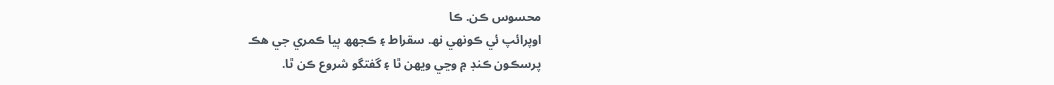محسوس ڪن. ڪا
اوپرائپ ئي ڪونھي نھ. سقراط ۽ ڪجھھ ٻيا ڪمري جي ھڪ
پرسڪون ڪنڊ ۾ وڃي ويھن ٿا ۽ گفتگو شروع ڪن ٿا.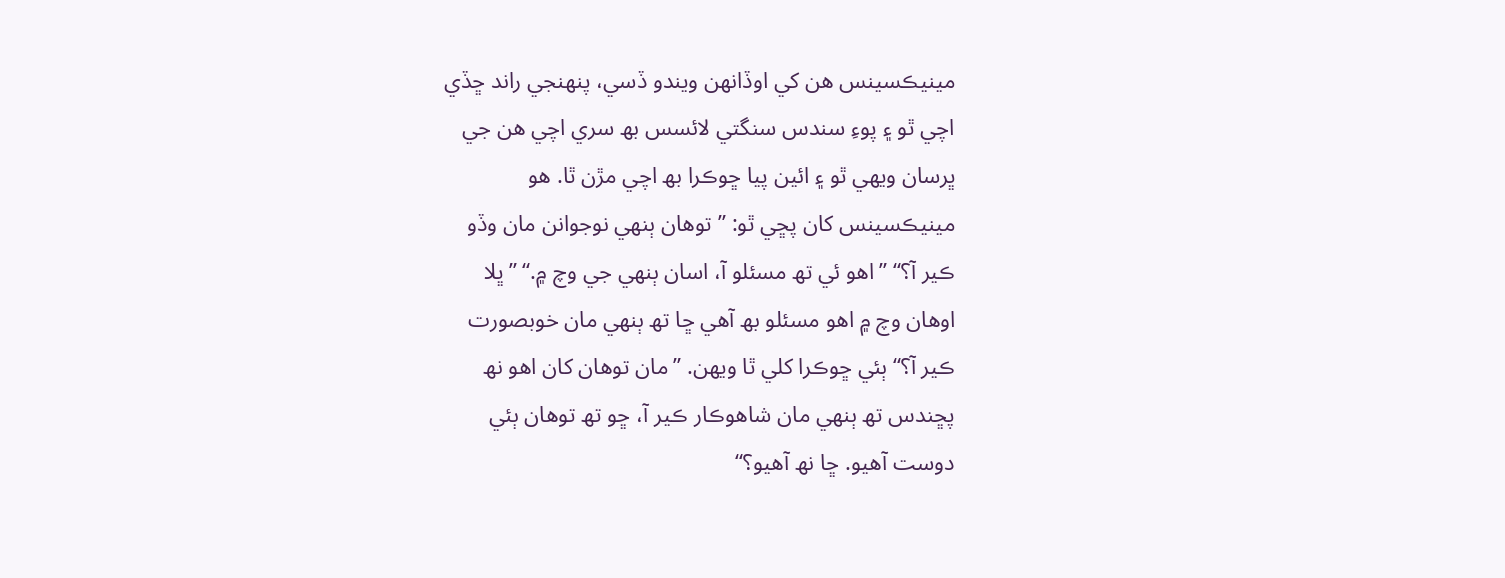مينيڪسينس ھن کي اوڏانھن ويندو ڏسي، پنھنجي راند ڇڏي
اچي ٿو ۽ پوءِ سندس سنگتي لائسس بھ سري اچي ھن جي
ڀرسان ويھي ٿو ۽ ائين پيا ڇوڪرا بھ اچي مڙن ٿا. ھو
مينيڪسينس کان پڇي ٿو: ”توھان ٻنھي نوجوانن مان وڏو
ڪير آ؟“ ”اھو ئي تھ مسئلو آ، اسان ٻنھي جي وچ ۾.“ ”ڀلا
اوھان وچ ۾ اھو مسئلو بھ آھي ڇا تھ ٻنھي مان خوبصورت
ڪير آ؟“ ٻئي ڇوڪرا کلي ٿا ويھن. ”مان توھان کان اھو نھ
پڇندس تھ ٻنھي مان شاھوڪار ڪير آ، ڇو تھ توھان ٻئي
دوست آھيو. ڇا نھ آھيو؟“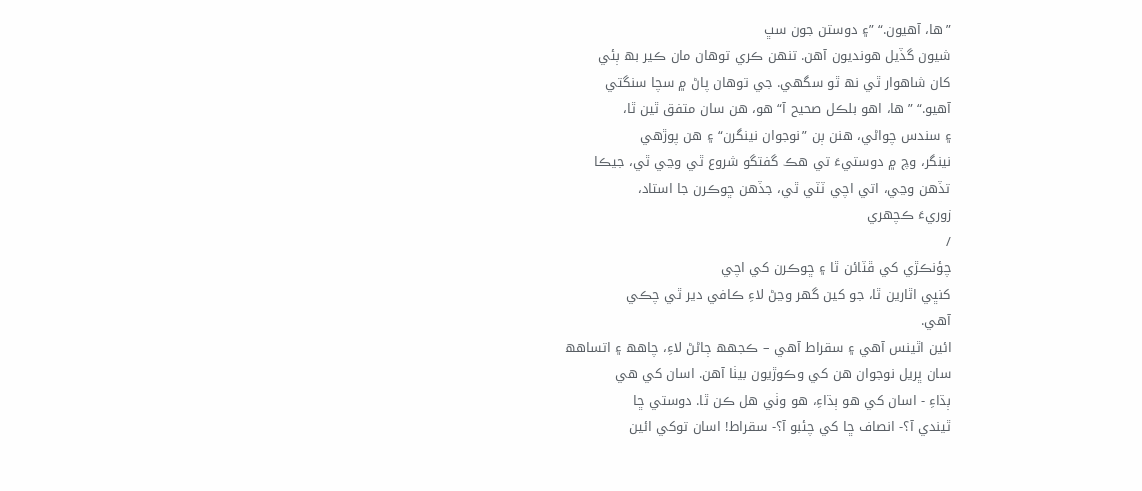”ھا، آھيون.“ ”۽ دوستن جون سڀ
شيون گڏيل ھونديون آھن. تنھن ڪري توھان مان ڪير بھ ٻئي
کان شاھوار ٿي نھ ٿو سگھي. جي توھان پاڻ ۾ سچا سنگتي
آھيو.“ ”ھا، اھو بلڪل صحيح آ“ ھو، ھن سان متفق ٿين ٿا،
۽ سندس چواڻي، ھنن ٻن ”نوجوان نينگرن“ ۽ ھن پوڙھي
نينگر، وچ ۾ دوستيءَ تي ھڪ گفتگو شروع ٿي وڃي ٿي، جيڪا
تڏھن وڃي، اتي اچي ٽٽي ٿي، جڏھن ڇوڪرن جا استاد،
زوريءَ ڪچھري
/
چؤنڪڙي کي ڦٽائن ٿا ۽ ڇوڪرن کي اچي
کنڀي اٿارين ٿا، جو کين گھر وڃڻ لاءِ ڪافي دير ٿي چڪي
آھي.
ائين اٿينس آھي ۽ سقراط آھي – ڪجھھ ڄاڻڻ لاءِ، چاھھ ۽ اتساھھ
سان ڀريل نوجوان ھن کي وڪوڙيون بيٺا آھن. اسان کي ھي
ٻڌاءِ - اسان کي ھو ٻڌاءِ، ھو وٺي ھل ڪن ٿا. دوستي ڇا
ٿيندي آ؟- انصاف ڇا کي چئبو آ؟- سقراط! اسان توکي ائين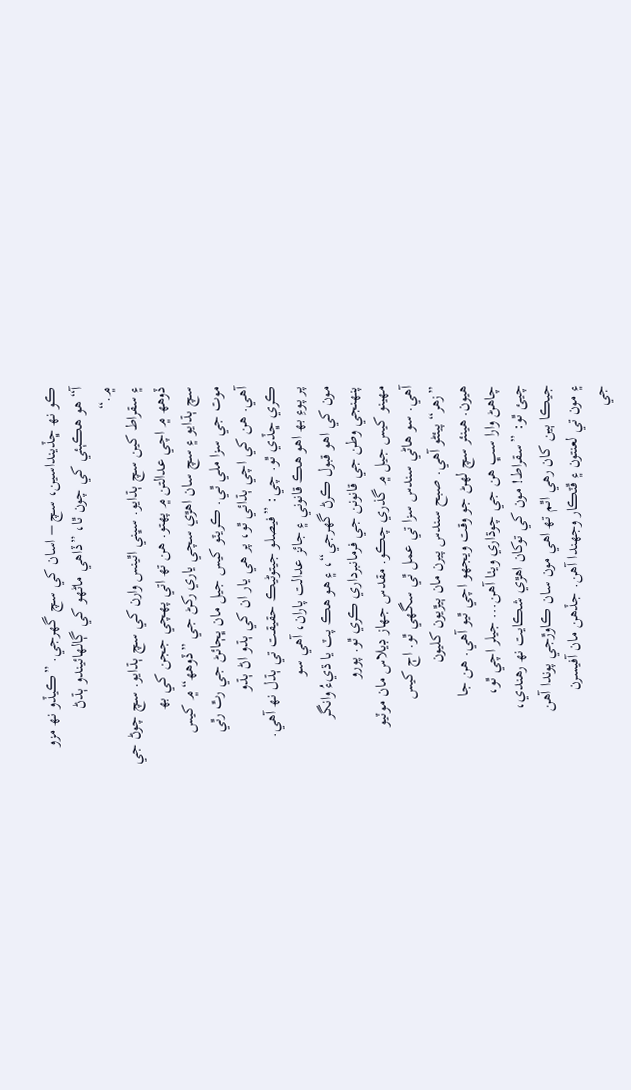ڪو نھ ڇڏينداسين، سچ – اسان کي سچ گھرجي. ”ڪيڏو نھ مزو
آ“ ھو ھڪٻئي کي چون ٿا، ”ڏاھي ماڻھو کي ڳالھائيندو ٻڌڻ
۾.“
۽ سقراط کين سچ ٻڌايو. سڀني اٿينس وارن کي سچ ٻڌايو. سچ چوڻ جي
ڏوھھ ۾ اچي عدالتن ۾ پھتو. ھن تھ اتي پھچي ججن کي بھ
سچ ٻڌايو ۽ سچ سان اھڙي سچي ياري رکڻ جي ”ڏوھھ“ ۾ کيس
موت جي سزا ملي ٿي. ڪريٽو کيس جيل مان ڀڄائڻ جي رٿ رٿي
آھي. ھن کي اچي ٻڌائي ٿو، پر ھي يار ان کي ٻڌو اڻ ٻڌو
ڪري ڇڏي ٿو. چي: ”فيصلو جيتوڻيڪ حقيقت تي ٻڌل نھ آھي.
پر پوءِ بھ اھو ھڪ قانوني ۽ جائز عدالت پاران، آھي سو
مون کي اھو قبول ڪرڻ گھرجي“، ۽ ھو ھڪ پٽ يا ڌيءُ وانگر
پنھنجي وطن جي قانونن جي فرمانبرداري ڪري ٿو. پورو
مھينو کيس جيل ۾ گذري چڪو. مقدس جھاز ڊيلاس مان موٽيو
آھي. سو ھاڻي سندس سزا تي عمل ٿي سگھي ٿو. اڄ کيس
”زھر“ پيئڻو آھي. صبح سندس پيرن مان ٻيڙيون کليون
ھيون. ھينئر سچ لھڻ جو وقت ويجھو اچي ٿيو آھي. ھن جا
چاھڻ وارا سڀ ھن جي چوڌاري ويٺا آھن... جيلر اچي ٿو،
چيئ ٿو: ”سقراط! مون کي توکان اھڙي شڪايت نھ رھندي،
جيڪا ٻين کان رھي اٿم تھ اھي مون سان ڪاوڙجي پوندا آھن
۽ مون تي لعنتون ۽ ڦٽڪار وجھندا آھن. جڏھن مان آفيسرن
جي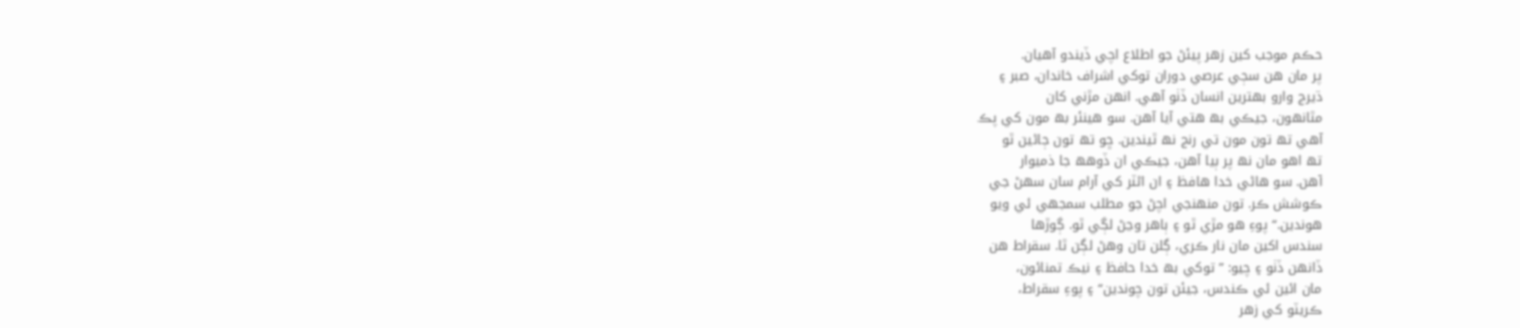حڪم موجب کين زھر پيئڻ جو اطلاع اچي ڏيندو آھيان.
پر مان ھن سڄي عرصي دوران توکي اشراف خاندان، صبر ۽
ڌيرج وارو بھترين انسان ڏٺو آھي. انھن مڙني کان
مٿانھون، جيڪي بھ ھتي آيا آھن. سو ھينئر بھ مون کي پڪ
آھي تھ تون مون تي رنج نھ ٿيندين. ڇو تھ تون ڄاڻين ٿو
تھ اھو مان نھ پر ٻيا آھن، جيڪي ان ڏوھھ جا ذميوار
آھن. سو ھاڻي خدا ھافظ ۽ ان اڻٽر کي آرام سان سھڻ جي
ڪوشش ڪر. تون منھنجي اچڻ جو مطلب سمجھي ئي ويو
ھوندين.“ پوءِ ھو مڙي ٿو ۽ ٻاھر وڃڻ لڳي ٿو. ڳوڙھا
سندس اکين مان نار ڪري، ڳلن تان وھڻ لڳن ٿا. سقراط ھن
ڏانھن ڏٺو ۽ چيو: ”توکي بھ خدا حافظ ۽ نيڪ تمنائون،
مان ائين ئي ڪندس، جيئن تون چوندين“ ۽ پوءِ سقراط،
ڪريٽو کي زھر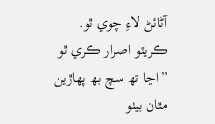آڻائڻ لاءِ چوي ٿو. ڪريٽو اصرار ڪري ٿو
”اڃا تھ سچ بھ پھاڙين مٿان بيٺو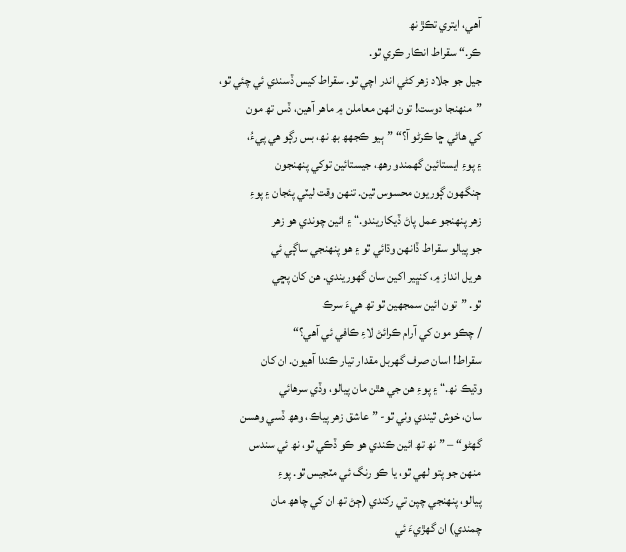آھي، ايتري تڪڙ نھ
ڪر.“ سقراط انڪار ڪري ٿو.
جيل جو جلاد زھر کڻي اندر اچي ٿو. سقراط کيس ڏسندي ئي چئي ٿو،
”منھنجا دوست! تون انھن معاملن ۾ ماھر آھين، ڏس تھ مون
کي ھاڻي ڇا ڪرڻو آ؟“ ”ٻيو ڪجھھ بھ نھ، بس رڳو ھي پيءُ،
۽ پوءِ ايستائين گھمندو رھھ، جيستائين توکي پنھنجون
ڄنگھون ڳوريون محسوس ٿين. تنھن وقت ليٽي پئجان ۽ پوءِ
زھر پنھنجو عمل پاڻ ڏيکاريندو.“ ۽ ائين چوندي ھو زھر
جو پيالو سقراط ڏانھن وڌائي ٿو ۽ ھو پنھنجي ساڳي ئي
ھريل انداز ۾، کنڀير اکين سان گھوريندي. ھن کان پڇي
ٿو. ”تون ائين سمجھين ٿو تھ ھيءَ سرڪ
/ چڪو مون کي آرام ڪرائڻ لاءِ ڪافي ئي آھي؟“
سقراط! اسان صرف گھربل مقدار تيار ڪندا آھيون. ان کان
وڌيڪ نھ.“ ۽ پوءِ ھن جي ھٿن مان پيالو، وڏي سرھائي
سان، خوش ٿيندي وٺي ٿو- ”عاشق زھر پياڪ، وھھ ڏسي وھسن
گھڻو“ – ”نھ تھ ائين ڪندي ھو ڪو ڏڪي ٿو، نھ ئي سندس
منھن جو پتو لھي ٿو، يا ڪو رنگ ئي مٽجيس ٿو. پوءِ
پيالو، پنھنجي چپن تي رکندي (ڄڻ تھ ان کي چاھھ مان
چمندي) ان گھڙيءَ ئي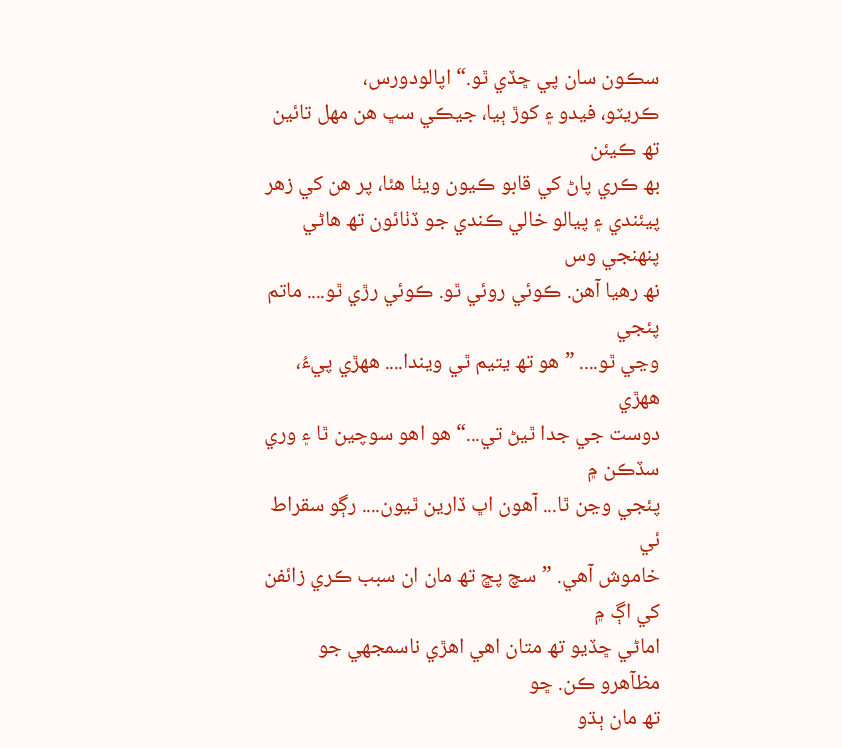سڪون سان پي ڇڏي ٿو.“ اپالودورس،
ڪريٽو، فيدو ۽ کوڙ ٻيا، جيڪي سڀ ھن مھل تائين تھ ڪيئن
بھ ڪري پاڻ کي قابو ڪيون ويٺا ھئا، پر ھن کي زھر
پيئندي ۽ پيالو خالي ڪندي جو ڏٺائون تھ ھاڻي پنھنجي وس
نھ رھيا آھن. ڪوئي روئي ٿو. ڪوئي رڙي ٿو.... ماتم پئجي
وڃي ٿو.... ”ھو تھ يتيم ٿي ويندا.... ھھڙي پيءُ، ھھڙي
دوست جي جدا ٿيڻ تي...“ ھو اھو سوچين ٿا ۽ وري سڏڪن ۾
پئجي وڃن ٿا... آھون اڀ ڏارين ٿيون.... رڳو سقراط ئي
خاموش آھي. ”سچ پڇ تھ مان ان سبب ڪري زائفن کي اڳ ۾
اماڻي ڇڏيو تھ متان اھي اھڙي ناسمجھي جو مظآھرو ڪن. ڇو
تھ مان ٻڌو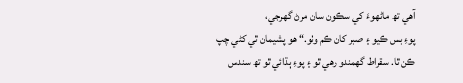آھي تھ ماڻھوءَ کي سڪون سان مرڻ گھرجي،
پوءِ بس ڪيو ۽ صبر کان ڪم وٺو.“ ھو پشيمان ٿي کڻي چپ
ڪن ٿا. سقراط گھمندو رھي ٿو ۽ پوءِ ٻڌائي ٿو تھ سندس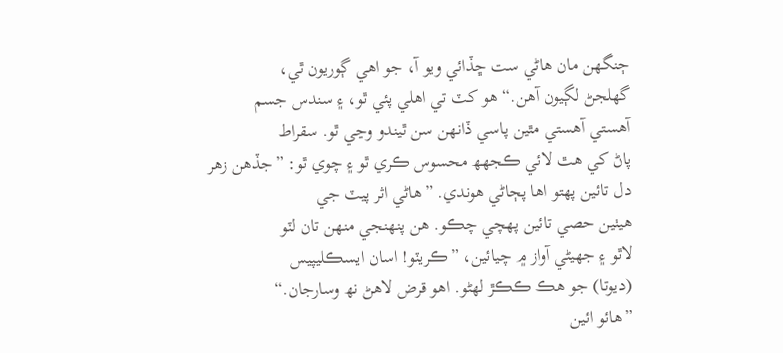ڄنگھن مان ھاڻي ست ڇڏائي ويو آ، جو اھي ڳوريون ٿي،
گھلجڻ لڳيون آھن.“ ھو کٽ تي اھلي پئي ٿو، ۽ سندس جسم
آھستي آھستي مٿين پاسي ڏانھن سن ٿيندو وڃي ٿو. سقراط
پاڻ کي ھٿ لائي ڪجھھ محسوس ڪري ٿو ۽ چوي ٿو: ”جڏھن زھر
دل تائين پھتو اھا پڄاڻي ھوندي. ”ھاڻي اثر پيٽ جي
ھيٺين حصي تائين پھچي چڪو. ھن پنھنجي منھن تان لٽو
لاٿو ۽ جھيڻي آواز ۾ چيائين، ”ڪريٽو! اسان ايسڪليپيس
(ديوتا) جو ھڪ ڪڪڙ لھڻو. اھو قرض لاھڻ نھ وسارجان.“
”ھائو ائين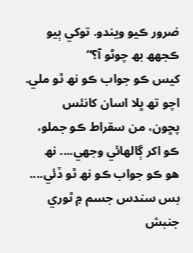ضرور ڪيو ويندو. توکي ٻيو ڪجھھ بھ چوڻو آ؟“
کيس ڪو جواب ڪو نھ ٿو ملي. اچو تھ ڀلا اسان کانئس
پڇون، من سقراط ڪو جملو، ڪو اکر ڳالھائي وجھي.... نھ
ھو ڪو جواب ڪو نھ ٿو ڏئي.... بس سندس جسم ۾ ٿوري جنبش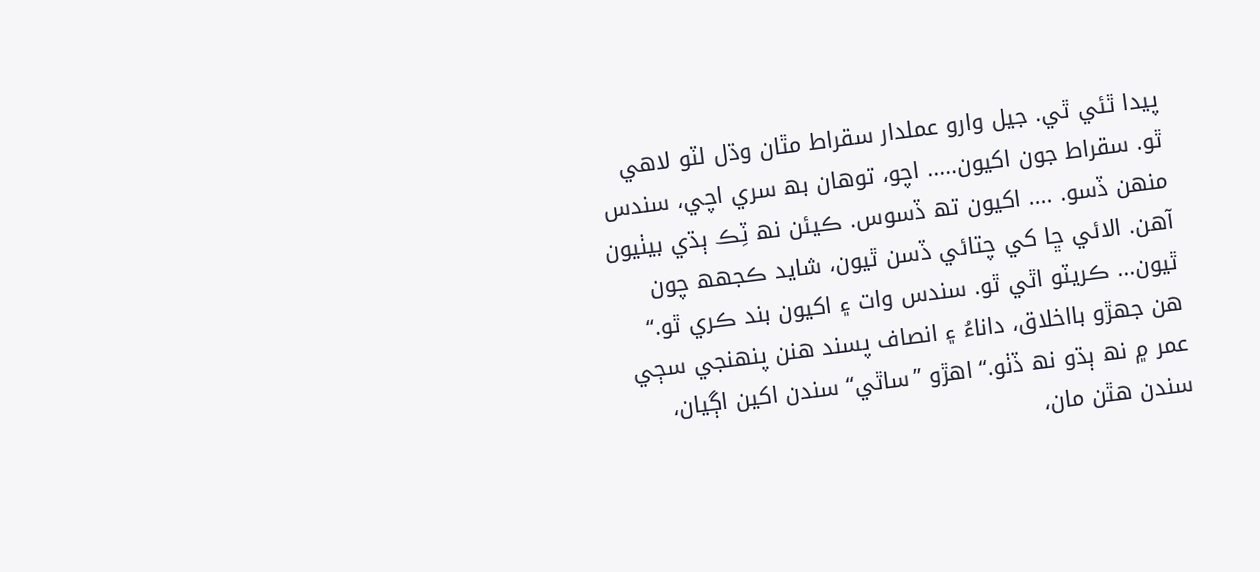پيدا ٿئي ٿي. جيل وارو عملدار سقراط مٿان وڌل لٽو لاھي
ٿو. سقراط جون اکيون..... اچو، توھان بھ سري اچي، سندس
منھن ڏسو. .... اکيون تھ ڏسوس. ڪيئن نھ ٽِڪ ٻڌي بيٺيون
آھن. الائي ڇا کي چتائي ڏسن ٿيون، شايد ڪجھھ چون
ٿيون... ڪريٽو اٿي ٿو. سندس وات ۽ اکيون بند ڪري ٿو.“
ھن جھڙو بااخلاق، داناءُ ۽ انصاف پسند ھنن پنھنجي سڄي
عمر ۾ نھ ٻڌو نھ ڏٺو.“ اھڙو ”ساٿي“ سندن اکين اڳيان،
سندن ھٿن مان،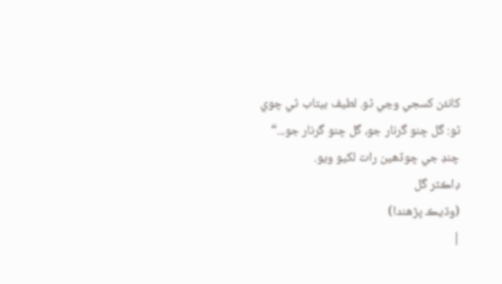کانئن کسجي وڃي ٿو. لطيف بيتاب ٿي چوي
ٿو: گل ڇنو گرنار جو، گل ڇنو گرنار جو...“
چنڊ جي چوڏھين رات لکيو ويو.
ڊاڪٽر گل
(وڌيڪ پڙهندا)
|